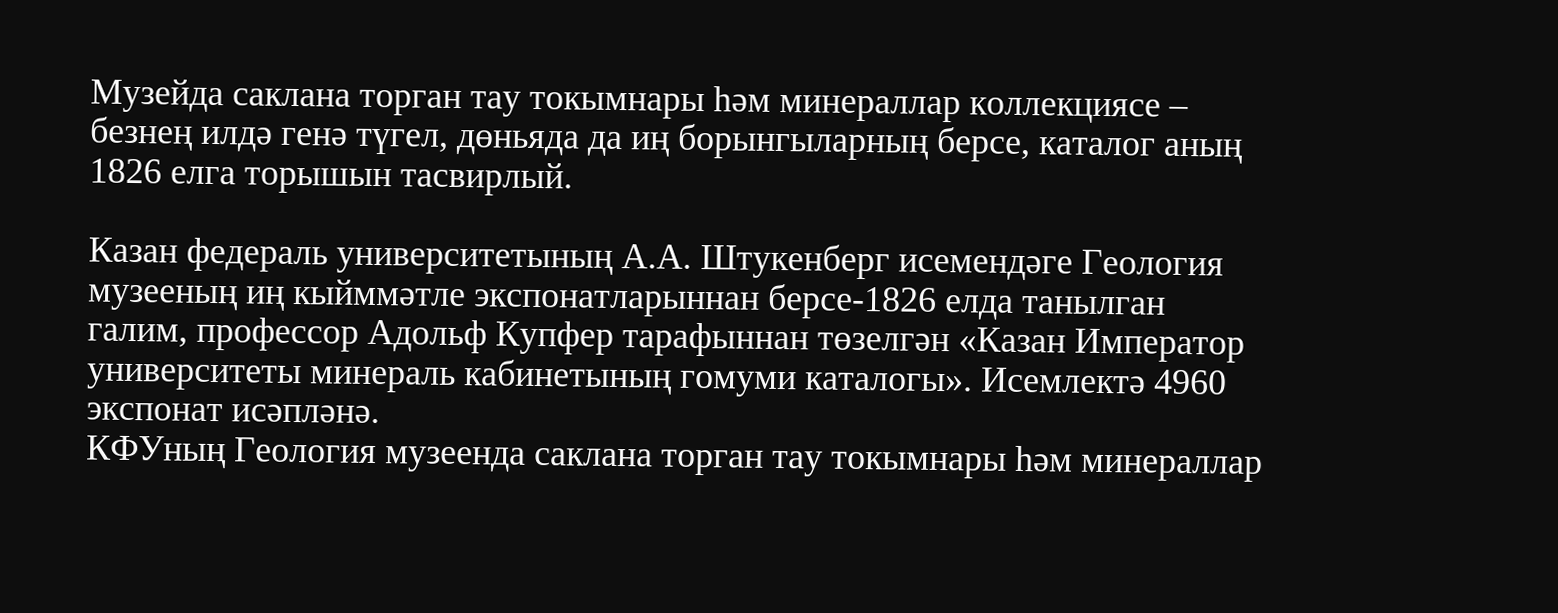Музейда саклана торган тау токымнары һәм минераллар коллекциясе – безнең илдә генә түгел, дөньяда да иң борынгыларның берсе, каталог аның 1826 елга торышын тасвирлый.

Казан федераль университетының А.А. Штукенберг исемендәге Геология музееның иң кыйммәтле экспонатларыннан берсе-1826 елда танылган галим, профессор Адольф Купфер тарафыннан төзелгән «Казан Император университеты минераль кабинетының гомуми каталогы». Исемлектә 4960 экспонат исәпләнә.
КФУның Геология музеенда саклана торган тау токымнары һәм минераллар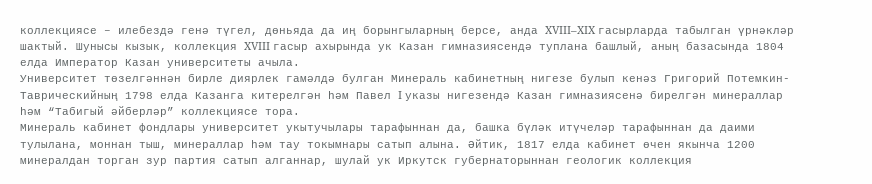коллекциясе – илебездә генә түгел, дөньяда да иң борынгыларның берсе, анда XVIII–XIX гасырларда табылган үрнәкләр шактый. Шунысы кызык, коллекция XVIII гасыр ахырында ук Казан гимназиясендә туплана башлый, аның базасында 1804 елда Император Казан университеты ачыла.
Университет төзелгәннән бирле диярлек гамәлдә булган Минераль кабинетның нигезе булып кенәз Григорий Потемкин-Таврическийның 1798 елда Казанга китерелгән һәм Павел I указы нигезендә Казан гимназиясенә бирелгән минераллар һәм “Табигый әйберләр” коллекциясе тора.
Минераль кабинет фондлары университет укытучылары тарафыннан да, башка бүләк итүчеләр тарафыннан да даими тулылана, моннан тыш, минераллар һәм тау токымнары сатып алына. Әйтик, 1817 елда кабинет өчен якынча 1200 минералдан торган зур партия сатып алганнар, шулай ук Иркутск губернаторыннан геологик коллекция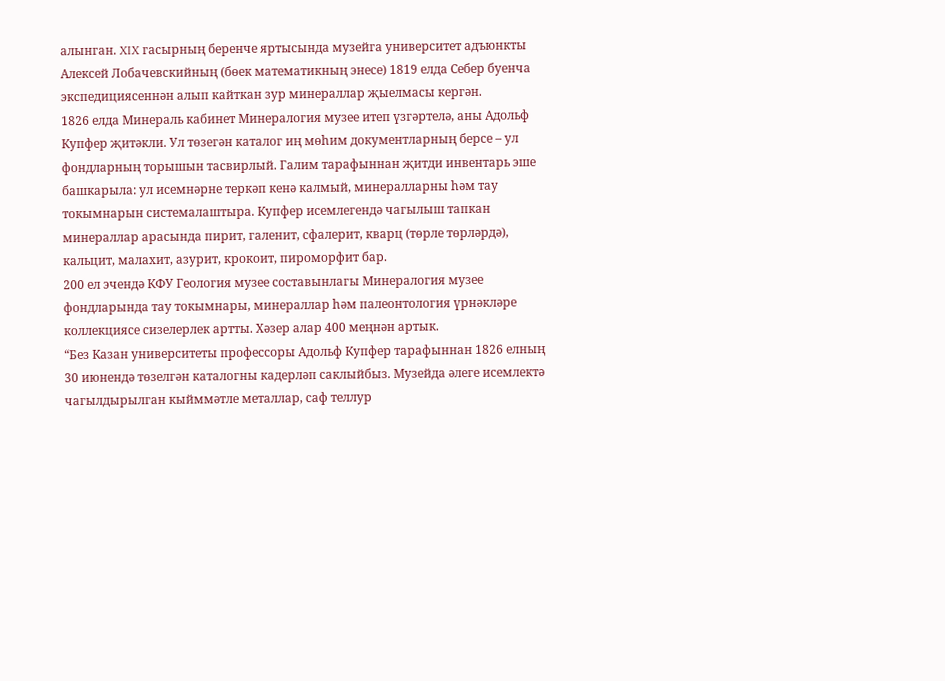алынган. XIX гасырның беренче яртысында музейга университет адъюнкты Алексей Лобачевскийның (бөек математикның энесе) 1819 елда Себер буенча экспедициясеннән алып кайткан зур минераллар җыелмасы кергән.
1826 елда Минераль кабинет Минералогия музее итеп үзгәртелә, аны Адольф Купфер җитәкли. Ул төзегән каталог иң мөһим документларның берсе – ул фондларның торышын тасвирлый. Галим тарафыннан җитди инвентарь эше башкарыла: ул исемнәрне теркәп кенә калмый, минералларны һәм тау токымнарын системалаштыра. Купфер исемлегендә чагылыш тапкан минераллар арасында пирит, галенит, сфалерит, кварц (төрле төрләрдә), кальцит, малахит, азурит, крокоит, пироморфит бар.
200 ел эчендә КФУ Геология музее составынлагы Минералогия музее фондларында тау токымнары, минераллар һәм палеонтология үрнәкләре коллекциясе сизелерлек артты. Хәзер алар 400 меңнән артык.
“Без Казан университеты профессоры Адольф Купфер тарафыннан 1826 елның 30 июнендә төзелгән каталогны кадерләп саклыйбыз. Музейда әлеге исемлектә чагылдырылган кыйммәтле металлар, саф теллур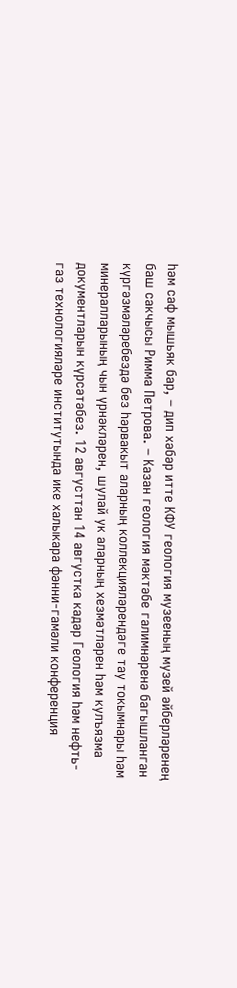һәм саф мышьяк бар, – дип хәбәр итте КФУ геология музееның музей әйберләренең баш сакчысы Римма Петрова. – Казан геология мәктәбе галимнәренә багышланган күргәзмәләребездә без һәрвакыт аларның коллекцияләрендәге тау токымнары һәм минералларының чын үрнәкләрен, шулай ук аларның хезмәтләрен һәм кулъязма документларын күрсәтәбез. 12 августтан 14 августка кадәр Геология һәм нефть-газ технологияләре институтында ике халыкара фәнни-гамәли конференция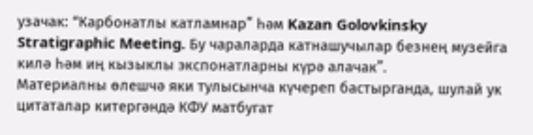узачак: “Карбонатлы катламнар” һәм Kazan Golovkinsky Stratigraphic Meeting. Бу чараларда катнашучылар безнең музейга килә һәм иң кызыклы экспонатларны күрә алачак”.
Материалны өлешчә яки тулысынча күчереп бастырганда, шулай ук цитаталар китергәндә КФУ матбугат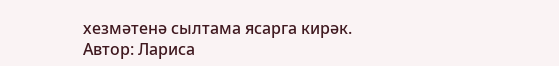хезмәтенә сылтама ясарга кирәк.
Автор: Лариса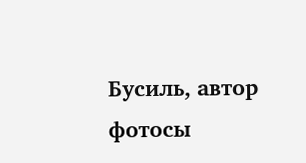Бусиль, автор фотосы